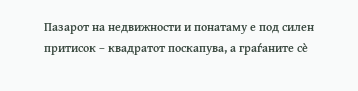Пазарот на недвижности и понатаму е под силен притисок – квадратот поскапува, а граѓаните сè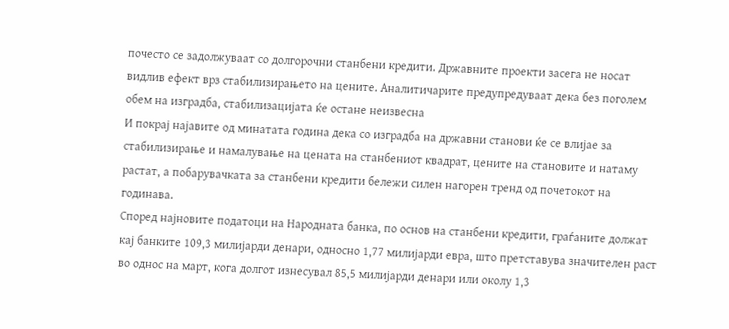почесто се задолжуваат со долгорочни станбени кредити. Државните проекти засега не носат видлив ефект врз стабилизирањето на цените. Аналитичарите предупредуваат дека без поголем обем на изградба, стабилизацијата ќе остане неизвесна
И покрај најавите од минатата година дека со изградба на државни станови ќе се влијае за стабилизирање и намалување на цената на станбениот квадрат, цените на становите и натаму растат, а побарувачката за станбени кредити бележи силен нагорен тренд од почетокот на годинава.
Според најновите податоци на Народната банка, по основ на станбени кредити, граѓаните должат кај банките 109,3 милијарди денари, односно 1,77 милијарди евра, што претставува значителен раст во однос на март, кога долгот изнесувал 85,5 милијарди денари или околу 1,3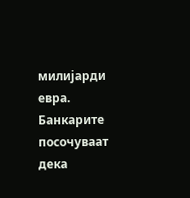милијарди евра. Банкарите посочуваат дека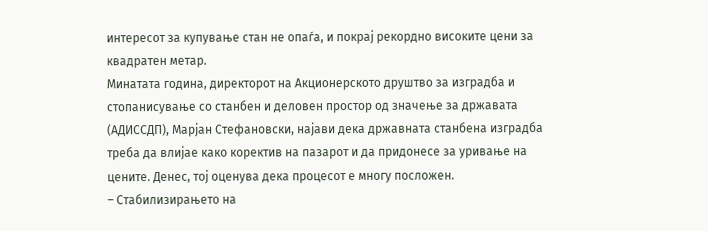интересот за купување стан не опаѓа, и покрај рекордно високите цени за квадратен метар.
Минатата година, директорот на Акционерското друштво за изградба и стопанисување со станбен и деловен простор од значење за државата (АДИССДП), Марјан Стефановски, најави дека државната станбена изградба треба да влијае како коректив на пазарот и да придонесе за уривање на цените. Денес, тој оценува дека процесот е многу посложен.
– Стабилизирањето на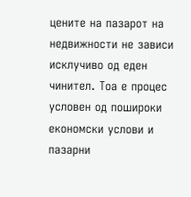цените на пазарот на недвижности не зависи исклучиво од еден чинител. Тоа е процес условен од пошироки економски услови и пазарни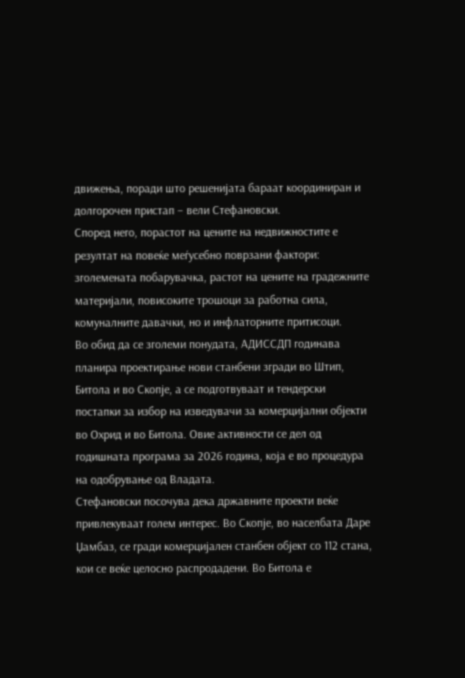движења, поради што решенијата бараат координиран и долгорочен пристап – вели Стефановски.
Според него, порастот на цените на недвижностите е резултат на повеќе меѓусебно поврзани фактори: зголемената побарувачка, растот на цените на градежните материјали, повисоките трошоци за работна сила, комуналните давачки, но и инфлаторните притисоци.
Во обид да се зголеми понудата, АДИССДП годинава планира проектирање нови станбени згради во Штип, Битола и во Скопје, а се подготвуваат и тендерски постапки за избор на изведувачи за комерцијални објекти во Охрид и во Битола. Овие активности се дел од годишната програма за 2026 година, која е во процедура на одобрување од Владата.
Стефановски посочува дека државните проекти веќе привлекуваат голем интерес. Во Скопје, во населбата Даре Џамбаз, се гради комерцијален станбен објект со 112 стана, кои се веќе целосно распродадени. Во Битола е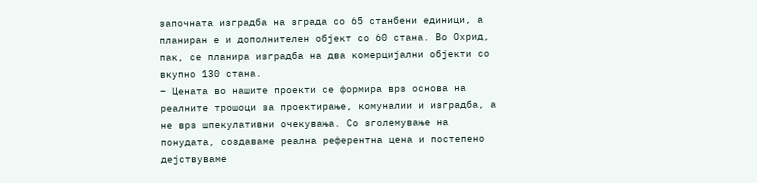започната изградба на зграда со 65 станбени единици, а планиран е и дополнителен објект со 60 стана. Во Охрид, пак, се планира изградба на два комерцијални објекти со вкупно 130 стана.
– Цената во нашите проекти се формира врз основа на реалните трошоци за проектирање, комуналии и изградба, а не врз шпекулативни очекувања. Со зголемување на понудата, создаваме реална референтна цена и постепено дејствуваме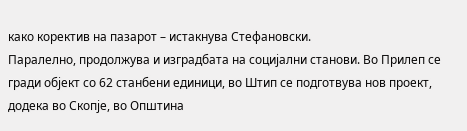како коректив на пазарот – истакнува Стефановски.
Паралелно, продолжува и изградбата на социјални станови. Во Прилеп се гради објект со 62 станбени единици, во Штип се подготвува нов проект, додека во Скопје, во Општина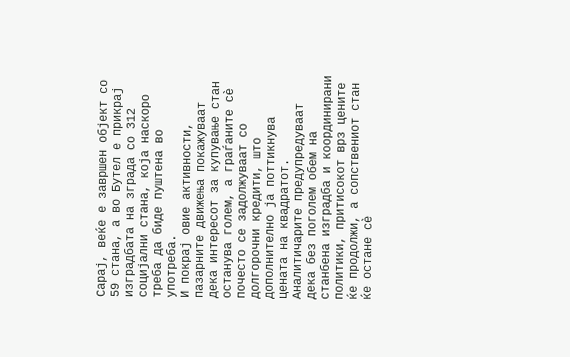Сарај, веќе е завршен објект со 59 стана, а во Бутел е прикрај изградбата на зграда со 312 социјални стана, која наскоро треба да биде пуштена во употреба.
И покрај овие активности, пазарните движења покажуваат дека интересот за купување стан останува голем, а граѓаните сè почесто се задолжуваат со долгорочни кредити, што дополнително ја поттикнува цената на квадратот. Аналитичарите предупредуваат дека без поголем обем на станбена изградба и координирани политики, притисокот врз цените ќе продолжи, а сопствениот стан ќе остане сè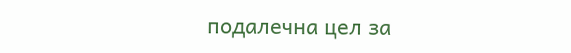подалечна цел за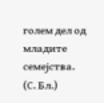голем дел од младите семејства.
(С. Бл.)